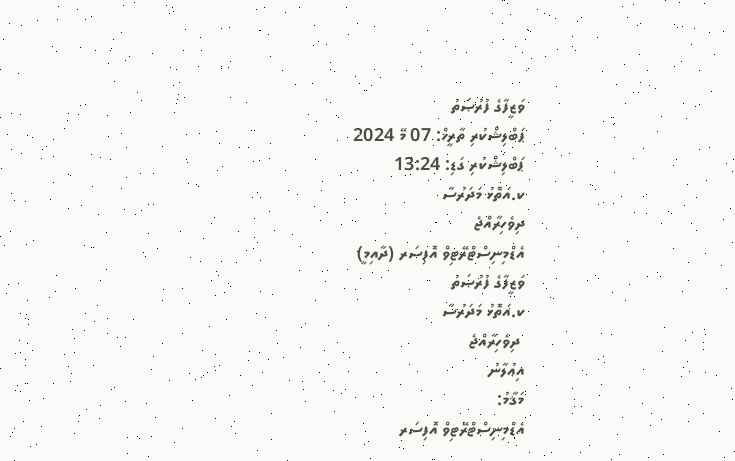ވަޒީފާގެ ފުރުޞަތު
ޕަބްލިޝްކުރި ތާރީޚް: 07 މޭ 2024
ޕަބްލިޝްކުރި ގަޑި: 13:24
ކ.އަތޮޅު މަދަރުސާ
ދިވެހިރާއްޖެ
އެޑްމިނިސްޓްރޭޓިވް އޮފިސަރ (ދާއިމީ)
ވަޒީފާގެ ފުރުޞަތު
ކ.އަތޮޅު މަދަރުސާ
 ދިވެހިރާއްޖެ
އިޢުލާނު
މަޤާމު:
އެޑްމިނިސްޓްރޭޓިވް އޮފިސަރ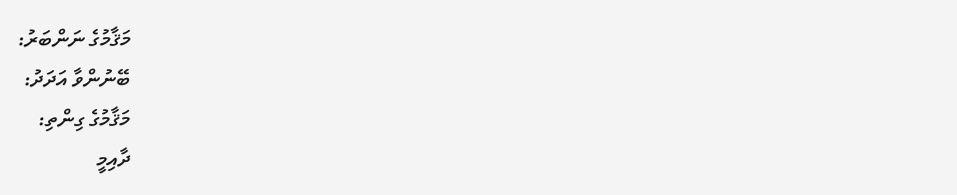މަޤާމުގެ ނަންބަރު:
ބޭނުންވާ އަދަދު:
މަޤާމުގެ ގިންތި:
ދާއިމީ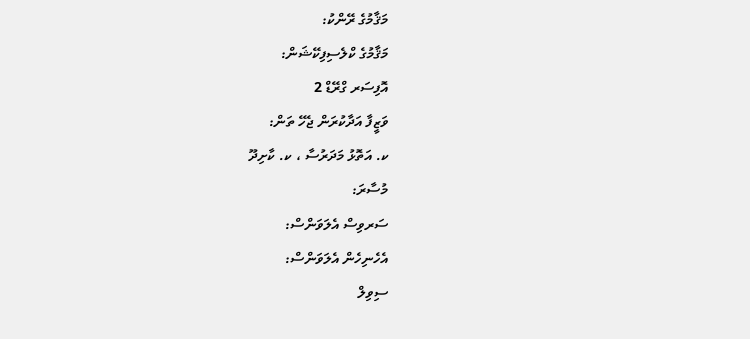މަޤާމުގެ ރޭންކު:
މަޤާމުގެ ކްލެސިފިކޭޝަން:
އޮފިސަރ ގްރޭޑް 2
ވަޒީފާ އަދާކުރަން ޖެހޭ ތަން:
ކ. އަތޮޅު މަދަރުސާ ، ކ. ކާށިދޫ
މުސާރަ:
ސަރވިސް އެލަވަންސް:
އެހެނިހެން އެލަވަންސް:
ސިވިލް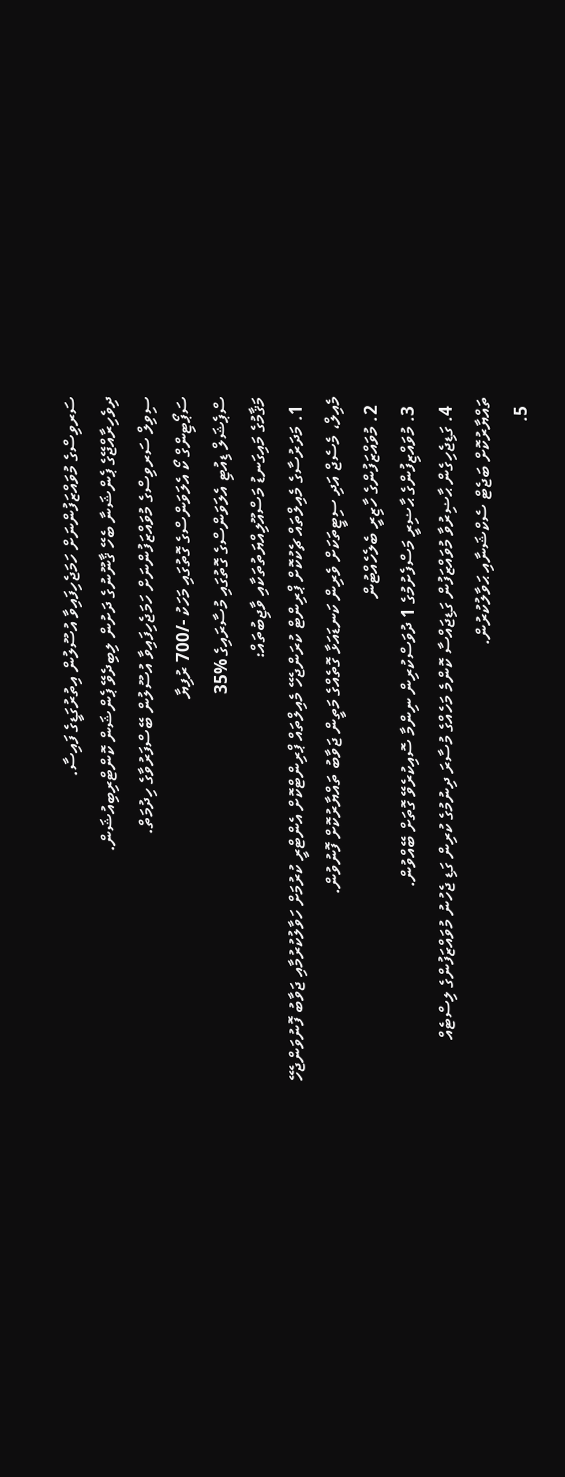ސަރވިސްގެ މުވައްޒަފުންނަށް ހަމަޖެހިފައިވާ އުސޫލުން އިތުރުގަޑީގެ ފައިސާ.
ދިވެހިރާއްޖޭގެ ޕެންޝަނާ ބެހޭ ޤާނޫނުގެ ދަށުން ލިބިދެވޭ ޕެންޝަން ކޮންޓްރިބިއުޝަން.
ސިވިލް ސަރވިސްގެ މުވައްޒަފުންނަށް ހަމަޖެހިފައިވާ އުސޫލުން ބޭސްފަރުވާގެ ހިދުމަތް.
ސަޕޯޓިންގް ކޯ އެލަވަންސްގެ ގޮތުގައި މަހަކު -/700 ރުފިޔާ
ސްޕެޝަލް ޑިއުޓި އެލަވަންސްގެ ގޮތުގައި މުސާރައިގެ %35
މަޤާމުގެ މައިގަނޑު މަސްއޫލިއްޔަތުތަކާއި ވާޖިބުތައް:
  1. މަދަރުސާގެ މެއިލްތައް ޗެކުކޮށް ޕްރިންޓް ކުރަންޖެހޭ މެއިލްތައް ޕްރިންޓްކޮށް އެންޓްރީ ކުރުމަށް ހަވާލުކުރުމާއި ޖަވާބު ފޮނުވަންޖެހޭ މެއިލް، މެސެޖް އަދި ސިޓީތަކަށް ވެރިން ކަނޑައަޅާ ގޮތެއްގެ މަތީން ޖަވާބު ތައްޔާރުކޮށް ފޮނުވުން.
  2. މުވައްޒަފުންގެ ހާޒިރީ ބެލެހެއްޓުން
  3. މުވައްޒިފުންގެ ޙާޟިރީ މަސްފެށުމުގެ 1 ދުވަސްކުރިން ނިންމާ ސޮއިކުރެވޭ ގޮތަށް ބޭއްވުން.
  4. ގަޑިޖެހިގެން ޙާޟިރުވާ މުވައްޒަފުން ގަޑިޖައްސާ ކޮންމެ މަހެއްގެ މުސާރަ ދިނުމުގެ ކުރިން ގަޑި ޖެހުނު މުވައްޒަފުންގެ ލިސްޓެއް ތައްޔާރުކޮށް ބަޖެޓް ސެކްޝަނާއި ޙަވާލުކުރުން.
  5.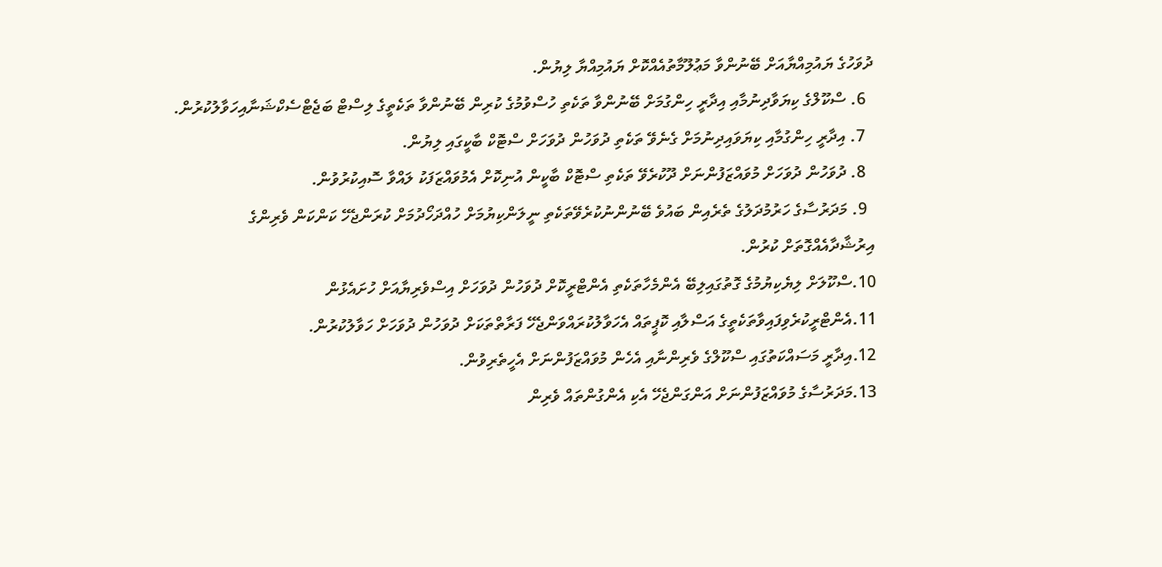ދުވަހުގެ ޔައުމިއްޔާއަށް ބޭނުންވާ މަޢުލޫމާތުއެއްކޮށް ޔައުމިއްޔާ ލިޔުން.
  6. ސްކޫލްގެ ކިޔަވާދިނުމާއި އިދާރީ ހިންގުމަށް ބޭނުންވާ ތަކެތި ހުސްވުމުގެ ކުރިން ބޭނުންވާ ތަކެތީގެ ލިސްޓް ބަޖެޓްސެކްޝަނާއިހަވާލުކުރުން.
  7. އިދާރީ ހިންގުމާއި ކިޔަވައިދިނުމަށް ގެނެވޭ ތަކެތި ދުވަހުން ދުވަހަށް ސްޓޮކް ބާކީގައި ލިޔުން.
  8. ދުވަހުން ދުވަހަށް މުވައްޒަފުންނަށް ދޫކުރެވޭ ތަކެތި ސްޓޮކް ބާކީން އުނިކޮށް އެމުވައްޒަފަކު ލައްވާ ސޮއިކުރުވުން.
  9. މަދަރުސާގެ ހަރުމުދަލުގެ ތެރެއިން ބައުވެ ބޭނުންނުކުރެވޭތަކެތި ނީލަންކިޔުމަށް ހުއްދަހޯދުމަށް ކުރަންޖެހޭ ކަންކަން ވެރިންގެ އިރުޝާދާއެއްގޮތަށް ކުރުން.
10.ސްކޫލަށް ލިޔެކިޔުމުގެ ގޮތުގައިލިބޭ އެންމެހާތަކެތި އެންޓްރީކޮށް ދުވަހުން ދުވަހަށް އިސްވެރިޔާއަށް ހުށައެޅުން
11.އެންޓްރީކުރެވިފައިވާތަކެތީގެ އަސްލާއި ކޮޕީތައް އެހަވާލުކުރައްވަންޖެހޭ ފަރާތްތަކަށް ދުވަހުން ދުވަހަށް ހަވާލުކުރުން.
12.އިދާރީ މަސައްކަތުގައި ސްކޫލްގެ ވެރިންނާއި އެހެން މުވައްޒަފުންނަށް އެހީތެރިވުން.
13.މަދަރުސާގެ މުވައްޒަފުންނަށް އަންގަންޖެހޭ އެކި އެންގުންތައް ވެރިން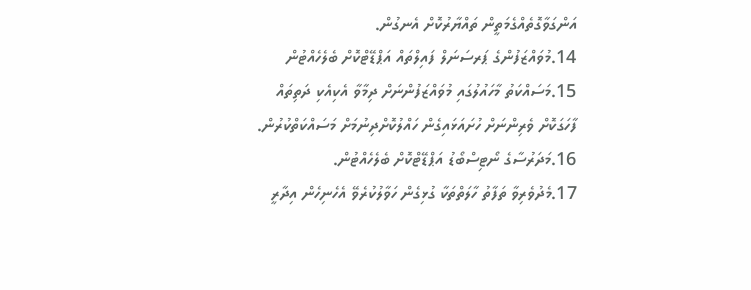އަންގަވާގޮތެއްގެމަތީން ތައްޔާރުކޮށް އެނގުން.
14.މުވައްޒަފުންގެ ޕަރސަނަލް ފައިލްތައް އަޕްޑޭޓްކޮށް ބެލެހެއްޓުން
15.މަސައްކަތު މާހައުލުގައި މުވައްޒަފުންނަށް ދިމާވާ އެކިއެކި ދަތިތައް ފާހަގަކޮށް ވެރިންނަށް ހުށައަޅައިގެން ހައްލުކޮށްދިނުމަށް މަސައްކަތްކުރުން.
16.މަދަރުސާގެ ނޯޓިސްބޯޑު އަޕްޑޭޓްކޮށް ބެލެހެއްޓުން.
17.މެދުވެރިވާ ތަފާތު ހާލަތްތަކާ ގުޅިގެން ހަވާލުކުރެވޭ އެހެނިހެން އިދާރީ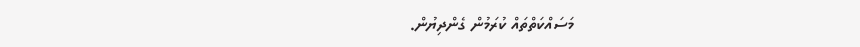މަސައްކަތްތައް ކުރަމުން ގެންދިޔުން.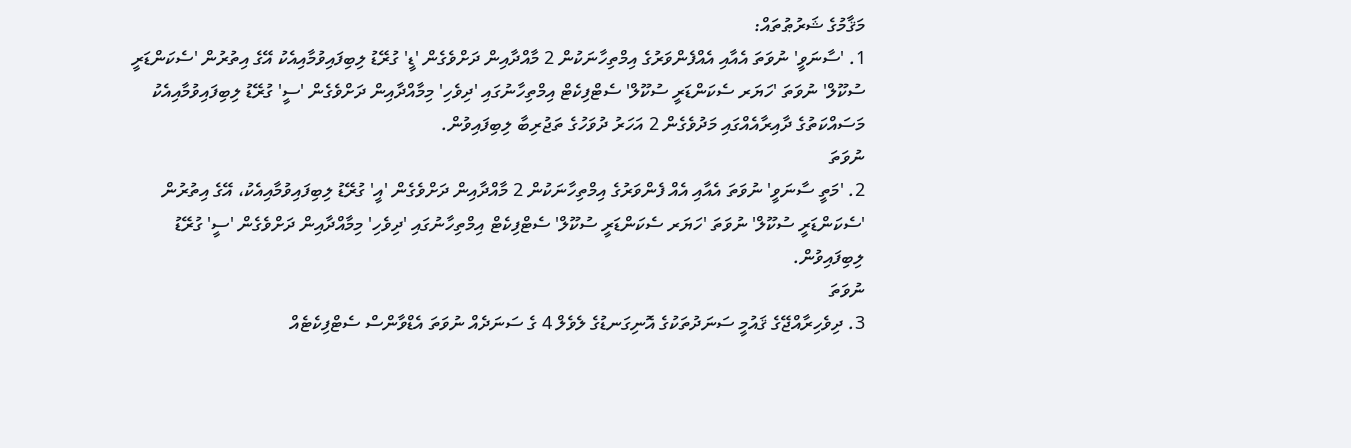މަޤާމުގެ ޝަރުޠުތައް:
1. 'ސާނަވީ' ނުވަތަ އެއާއި އެއްފެންވަރުގެ އިމްތިހާނަކުން 2 މާއްދާއިން ދަށްވެގެން 'ޑީ' ގުރޭޑު ލިބިފައިވުމާއިއެކު އޭގެ އިތުރުން 'ސެކަންޑަރީ ސުކޫލް' ނުވަތަ 'ހަޔަރ ސެކަންޑަރީ ސުކޫލް' ސެޓްފިކެޓް އިމްތިހާނުގައި 'ދިވެހި' މިމާއްދާއިން ދަށްވެގެން 'ސީ' ގުރޭޑު ލިބިފައިވުމާއިއެކު މަސައްކަތުގެ ދާއިރާއެއްގައި މަދުވެގެން 2 އަހަރު ދުވަހުގެ ތަޖުރިބާ ލިބިފައިވުން.
ނުވަތަ
2. 'މަތީ ސާނަވީ' ނުވަތަ އެއާއި އެއް ފެންވަރުގެ އިމްތިހާނަކުން 2 މާއްދާއިން ދަށްވެގެން 'އީ' ގުރޭޑު ލިބިފައިވުމާއިއެކު، އޭގެ އިތުރުން 'ސެކަންޑަރީ ސުކޫލް' ނުވަތަ 'ހަޔަރ ސެކަންޑަރީ ސުކޫލް' ސެޓްފިކެޓް އިމްތިހާނުގައި 'ދިވެހި' މިމާއްދާއިން ދަށްވެގެން 'ސީ' ގުރޭޑު ލިބިފައިވުން.
ނުވަތަ
3. ދިވެހިރާއްޖޭގެ ޤައުމީ ސަނަދުތަކުގެ އޮނިގަނޑުގެ ލެވެލް 4 ގެ ސަނަދެއް ނުވަތަ އެޑްވާންސް ސެޓްފިކެޓެއް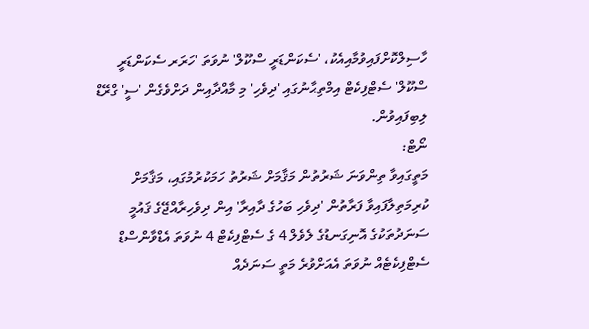ހާސިލްކޮށްފައިވުމާއިއެކު، 'ސެކަންޑަރީ ސްކޫލް' ނުވަތަ 'ހަރަރ ސެކަންޑަރީ ސްކޫލް' ސެޓްފިކެޓް އިމްތިޙާނުގައި 'ދިވެހި' މި މާއްދާއިން ދަށްވެގެން 'ސީ' ގްރޭޑް ލިބިފައިވުން.
ނޯޓް:
މަތީގައިވާ ތިންވަނަ ޝަރުތުން މަޤާމަށް ޝަރުތު ހަމަކުރުމުގައި، މަޤާމަށް ކުރިމަތިލާފައިވާ ފަރާތުން 'ދިވެހި ބަހުގެ ދާއިރާ' އިން ދިވެހިރާއްޖޭގެ ޤައުމީ ސަނަދުތަކުގެ އޮނިގަނޑުގެ ލެވެލް 4 ގެ ސެޓްފިކެޓް 4 ނުވަތަ އެޑްވާންސްޑް ސެޓްފިކެޓެއް ނުވަތަ އެއަށްވުރެ މަތީ ސަނަދެއް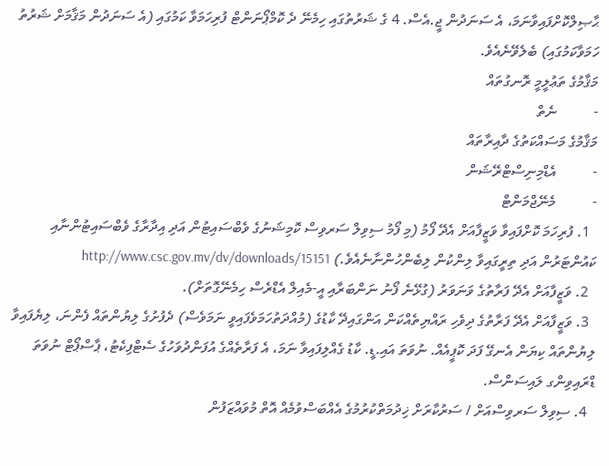ޙާޞިލްކޮށްފައިވާނަމަ، އެ ސަނަދުން ޖީ.އެސް. 4 ގެ ޝަރުތުގައި ހިމެނޭ ދެ ކޮމްޕޯނަންޓް ފުރިހަމަވާ ކަމުގައި (އެ ސަނަދުން މަޤާމަށް ޝަރުތު ހަމަވާކަމުގައި) ބެލެވޭނެއެވެ.
މަޤާމުގެ ތަޢުލީމީ ރޮނގުތައް
-          ނެތް
މަޤާމުގެ މަސައްކަތުގެ ދާއިރާތައް
-          އެޑްމިނިސްޓްރޭޝަން
-          މެނޭޖްމަންޓް
  1. ފުރިހަމަ ކޮށްފައިވާ ވަޒީފާއަށް އެދޭ ފޯމު (މި ފޯމު ސިވިލް ސަރވިސް ކޮމިޝަނުގެ ވެބްސައިޓުން އަދި އިދާރާގެ ވެބްސައިޓުންނާއި ކައުންޓަރުން އަދި ތިރީގައިވާ ލިންކުން ލިބެންހުންނާނެއެވެ.) http://www.csc.gov.mv/dv/downloads/15151
  2. ވަޒީފާއަށް އެދޭ ފަރާތުގެ ވަނަވަރު (ގުޅޭނެ ފޯނު ނަންބަރާއި އީ-މެއިލް އެޑްރެސް ހިމެނޭގޮތަށް).
  3. ވަޒީފާއަށް އެދޭ ފަރާތުގެ ދިވެހި ރައްޔިތެއްކަން އަންގައިދޭ ކާޑުގެ (މުއްދަތުހަމަވެފައިވީ ނަމަވެސް) ދެފުށުގެ ލިޔުންތައް ފެންނަ، ލިޔެފައިވާ ލިޔުންތައް ކިޔަން އެނގޭ ފަދަ ކޮޕީއެއް. ނުވަތަ އައި.ޑީ. ކާޑު ގެއްލިފައިވާ ނަމަ، އެ ފަރާތެއްގެ އުފަންދުވަހުގެ ސެޓްފިކެޓު، ޕާސްޕޯޓް ނުވަތަ ޑްރައިވިންގ ލައިސަންސް.
  4. ސިވިލް ސަރވިސްއަށް / ސަރުކާރަށް ޚިދުމަތްކުރުމުގެ އެއްބަސްވުމެއް އޮތް މުވައްޒަފުން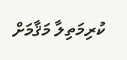ކުރިމަތިލާ މަޤާމަށް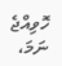ހޮވިއްޖެ ނަމަ،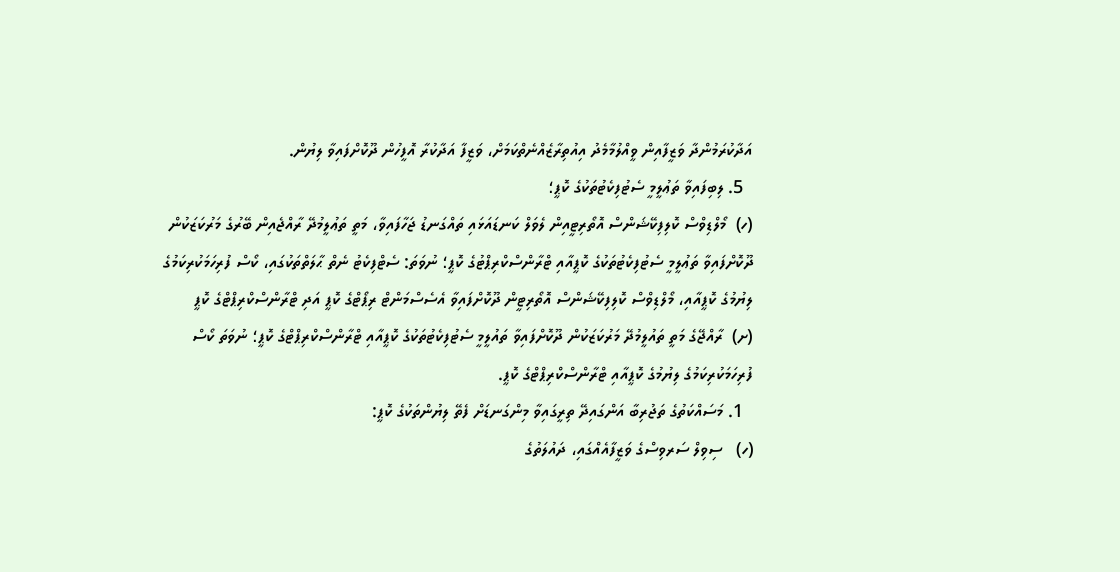އަދާކުރަމުންދާ ވަޒީފާއިން ވީއްލުމާމެދު އިއުތިރާޒެއްނެތްކަމަށް، ވަޒީފާ އަދާކުރާ އޮފީހުން ދޫކޮށްފައިވާ ލިޔުން.
  5. ލިބިފައިވާ ތަޢުލީމީ ސެޓުފިކެޓުތަކުގެ ކޮޕީ؛
(ހ)  މޯލްޑިވްސް ކޮލިފިކޭޝަންސް އޮތޯރިޓީއިން ލެވަލް ކަނޑައަޅައި ތައްގަނޑު ޖަހާފައިވާ، މަތީ ތަޢުލީމުދޭ ރާއްޖެއިން ބޭރުގެ މަރުކަޒަކުން ދޫކޮށްފައިވާ ތަޢުލީމީ ސެޓުފިކެޓުތަކުގެ ކޮޕީއާއި ޓްރާންސްކްރިޕްޓުގެ ކޮޕީ؛ ނުވަތަ: ސެޓްފިކެޓު ނެތް ޙާލަތްތަކުގައި، ކޯސް ފުރިހަމަކުރިކަމުގެ ލިޔުމުގެ ކޮޕީއާއި، މޯލްޑިވްސް ކޮލިފިކޭޝަންސް އޮތޯރިޓީން ދޫކޮށްފައިވާ އެސެސްމަންޓް ރިޕޯޓްގެ ކޮޕީ އަދި ޓްރާންސްކްރިޕްޓްގެ ކޮޕީ
(ށ)  ރާއްޖޭގެ މަތީ ތައުލީމުދޭ މަރުކަޒަކުން ދޫކޮށްފައިވާ ތައުލީމީ ސެޓުފިކެޓުތަކުގެ ކޮޕީއާއި ޓްރާންސްކްރިޕްޓްގެ ކޮޕީ؛ ނުވަތަ ކޯސް ފުރިހަމަކުރިކަމުގެ ލިޔުމުގެ ކޮޕީއާއި ޓްރާންސްކްރިޕްޓްގެ ކޮޕީ.
  1. މަސައްކަތުގެ ތަޖުރިބާ އަންގައިދޭ ތިރީގައިވާ މިންގަނޑަށް ފެތޭ ލިޔުންތަކުގެ ކޮޕީ:
(ހ)   ސިވިލް ސަރވިސްގެ ވަޒީފާއެއްގައި، ދައުލަތުގެ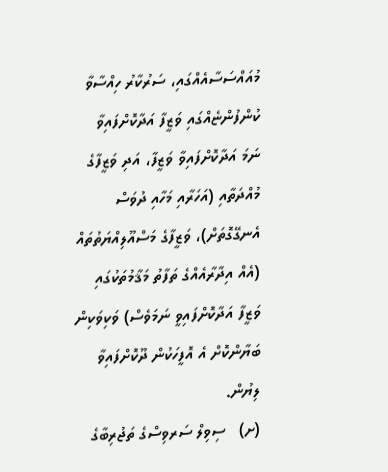މުއައްސަސާއެއްގައި، ސަރުކާރު ހިއްސާވާ ކުންފުންޏެއްގައި ވަޒީފާ އަދާކޮށްފައިވާ ނަމަ އަދާކޮށްފައިވާ ވަޒީފާ، އަދި ވަޒީފާގެ މުއްދަތާއި (އަހަރާއި މަހާއި ދުވަސް އެނގޭގޮތަށް)، ވަޒީފާގެ މަސްއޫލިއްޔަތުތައް (އެއް އިދާރާއެއްގެ ތަފާތު މަޤާމުތަކުގައި ވަޒީފާ އަދާކޮށްފައިވީ ނަމަވެސް) ވަކިވަކިން ބަޔާންކޮށް އެ އޮފީހަކުން ދޫކޮށްފައިވާ ލިޔުން.
(ށ)   ސިވިލް ސަރވިސްގެ ތަޖުރިބާގެ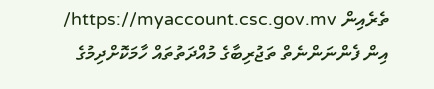ތެރެއިން https://myaccount.csc.gov.mv/ އިން ފެންނަންނެތް ތަޖުރިބާގެ މުއްދަތުތައް ހާމަކޮށްދިމުގެ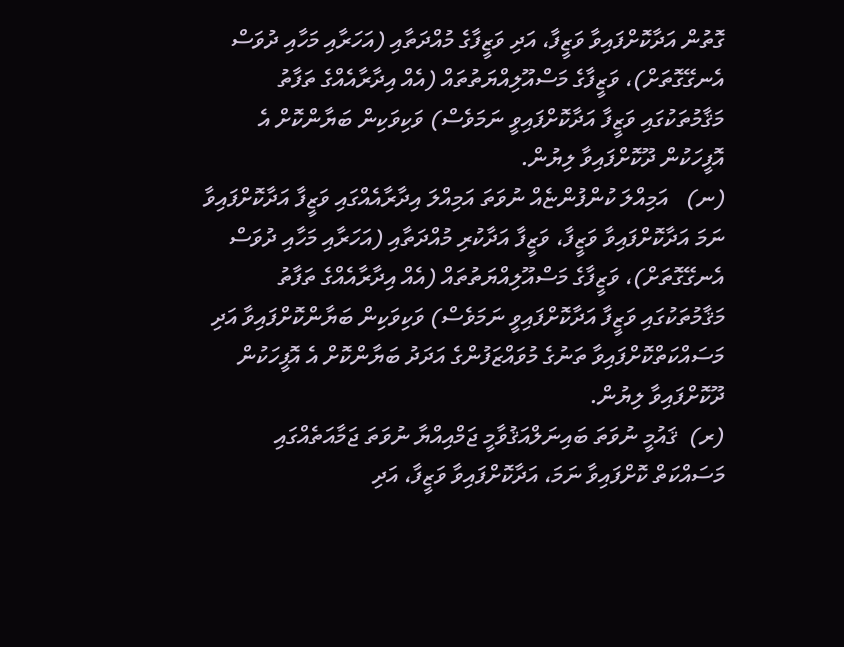ގޮތުން އަދާކޮށްފައިވާ ވަޒީފާ، އަދި ވަޒީފާގެ މުއްދަތާއި (އަހަރާއި މަހާއި ދުވަސް އެނގޭގޮތަށް)، ވަޒީފާގެ މަސްއޫލިއްޔަތުތައް (އެއް އިދާރާއެއްގެ ތަފާތު މަޤާމުތަކުގައި ވަޒީފާ އަދާކޮށްފައިވީ ނަމަވެސް) ވަކިވަކިން ބަޔާންކޮށް އެ އޮފީހަކުން ދޫކޮށްފައިވާ ލިޔުން.
(ނ)   އަމިއްލަ ކުންފުންޏެއް ނުވަތަ އަމިއްލަ އިދާރާއެއްގައި ވަޒީފާ އަދާކޮށްފައިވާ ނަމަ އަދާކޮށްފައިވާ ވަޒީފާ، ވަޒީފާ އަދާކުރި މުއްދަތާއި (އަހަރާއި މަހާއި ދުވަސް އެނގޭގޮތަށް)، ވަޒީފާގެ މަސްއޫލިއްޔަތުތައް (އެއް އިދާރާއެއްގެ ތަފާތު މަޤާމުތަކުގައި ވަޒީފާ އަދާކޮށްފައިވީ ނަމަވެސް) ވަކިވަކިން ބަޔާންކޮށްފައިވާ އަދި މަސައްކަތްކޮށްފައިވާ ތަނުގެ މުވައްޒަފުންގެ އަދަދު ބަޔާންކޮށް އެ އޮފީހަކުން ދޫކޮށްފައިވާ ލިޔުން.
(ރ)  ޤައުމީ ނުވަތަ ބައިނަލްއަޤުވާމީ ޖަމްއިއްޔާ ނުވަތަ ޖަމާއަތެއްގައި މަސައްކަތް ކޮށްފައިވާ ނަމަ، އަދާކޮށްފައިވާ ވަޒީފާ، އަދި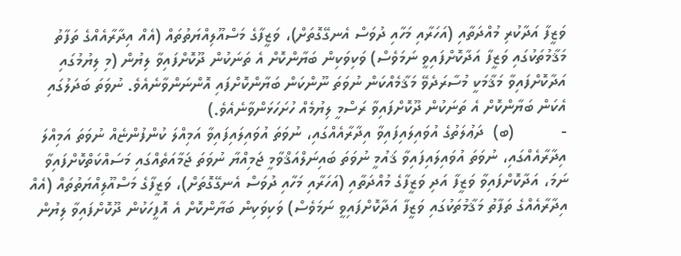ވަޒީފާ އަދާކުރި މުއްދަތާއި (އަހަރާއި މަހާއި ދުވަސް އެނގޭގޮތަށް)، ވަޒީފާގެ މަސްއޫލިއްޔަތުތައް (އެއް އިދާރާއެއްގެ ތަފާތު މަޤާމުތަކުގައި ވަޒީފާ އަދާކޮށްފައިވީ ނަމަވެސް) ވަކިވަކިން ބަޔާންކޮށް އެ ތަނަކުން ދޫކޮށްފައިވާ ލިޔުން (މި ލިޔުމުގައި އަދާކޮށްފައިވާ މަޤާމަކީ މުސާރަދެވޭ މަޤާމެއްކަން ނުވަތަ ނޫންކަން ބަޔާންކޮށްފައި އޮންނަންވާނެއެވެ. ނުވަތަ ބަދަލުގައި އެކަން ބަޔާންކޮށް އެ ތަނަކުން ދޫކޮށްފައިވާ ރަސްމީ ލިޔުމެއް ހުށަހަޅަންވާނެއެވެ.)
-          (ބ)  ދަޢުލަތުގެ އުވައިލައިފައިވާ އިދާރާއެއްގައި، ނުވަތަ އުވައިލައިފައިވާ އަމިއްލަ ކުންފުންޏެއް ނުވަތަ އަމިއްލަ އިދާރާއެއްގައި، ނުވަތަ އުވައިލައިފައިވާ ޤައުމީ ނުވަތަ ބައިނަލްއަޤްވާމީ ޖަމިއްޔާ ނުވަތަ ޖަމާއަތެއްގައި މަސައްކަތްކޮށްފައިވާ ނަމަ، އަދާކޮށްފައިވާ ވަޒީފާ އަދި ވަޒީފާގެ މުއްދަތާއި (އަހަރާއި މަހާއި ދުވަސް އެނގޭގޮތަށް)، ވަޒީފާގެ މަސްއޫލިއްޔަތުތައް (އެއް އިދާރާއެއްގެ ތަފާތު މަޤާމުތަކުގައި ވަޒީފާ އަދާކޮށްފައިވީ ނަމަވެސް) ވަކިވަކިން ބަޔާންކޮށް އެ އޮފީހަކުން ދޫކޮށްފައިވާ ލިޔުން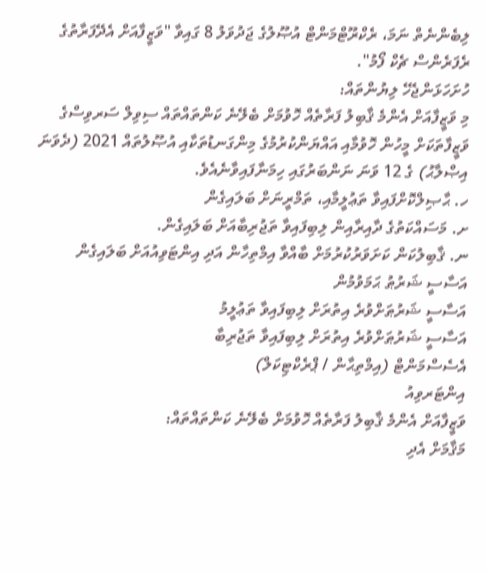ލިބެންނެތް ނަމަ، ރެކްރޫޓްމަންޓް އުޞޫލުގެ ޖަދުވަލު 8 ގައިވާ "ވަޒީފާއަށް އެދޭފަރާތުގެ ރެފަރެންސް ޗެކް ފޯމު".
ހުށަހަޅަންޖެހޭ ލިޔުންތައް:
މި ވަޒީފާއަށް އެންމެ ޤާބިލު ފަރާތެއް ހޮވުމަށް ބެލޭނެ ކަންތައްތައް ސިވިލް ސަރވިސްގެ ވަޒީފާތަކަށް މީހުން ހޮވުމާއި އައްޔަންކުރުމުގެ މިންގަނޑުތަކާއި އުޞޫލުތައް 2021 (ދެވަނަ އިޞްލާޙު) ގެ 12 ވަނަ ނަންބަރުގައި ހިމަނާފައިވާނެއެވެ.
ހ. ޙާޞިލްކޮށްފައިވާ ތަޢުލީމާއި، ތަމްރީނަށް ބަލައިގެން
ށ. މަސައްކަތުގެ ދާއިރާއިން ލިބިފައިވާ ތަޖުރިބާއަށް ބަލައިގެން.
ނ. ޤާބިލުކަން ކަށަވަރުކުރުމަށް ބާއްވާ އިމްތިހާން އަދި އިންޓަވިއުއަށް ބަލައިގެން
އަސާސީ ޝަރުޠު ޙަމަވުމުން
އަސާސީ ޝަރުޠަށްވުރެ އިތުރަށް ލިބިފައިވާ ތަޢުލީމު
އަސާސީ ޝަރުޠަށްވުރެ އިތުރަށް ލިބިފައިވާ ތަޖުރިބާ
އެސެސްމަންޓް (އިމްތިޙާން / ޕްރެކްޓިކަލް)
އިންޓަރވިއު
ވަޒީފާއަށް އެންމެ ޤާބިލު ފަރާތެއް ހޮވުމަށް ބެލޭނެ ކަންތައްތައް:
މަޤާމަށް އެދި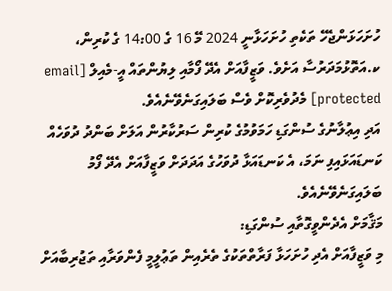ހުށަހަޅަންޖެހޭ ތަކެތި ހުށަހަޅާނީ 2024 މޭ 16 ގެ 14:00 ގެ ކުރިން، ކ.އަތޮޅުމަދަރުސާ އަށެވެ. ވަޒީފާއަށް އެދޭ ފޯމާއި ލިޔުންތައް އީ-މެއިލް [email protected] މެދުވެރިކޮށް ވެސް ބަލައިގަނެވޭނެއެވެ.
އަދި އިޢުލާނުގެ ސުންގަޑި ހަމަވުމުގެ ކުރިން ސަރުކާރުން އަލަށް ބަންދު ދުވަހެއް ކަނޑައަޅައިފި ނަމަ، އެ ކަނޑައަޅާ ދުވަހުގެ އަދަދަށް ވަޒީފާއަށް އެދޭ ފޯމު ބަލައިގަނެވޭނެއެވެ.
މަޤާމަށް އެދެންވީގޮތާއި ސުންގަޑި:
މި ވަޒީފާއަށް އެދި ހުށަހަޅާ ފަރާތްތަކުގެ ތެރެއިން ތަޢުލީމީ ފެންވަރާއި ތަޖުރިބާއަށް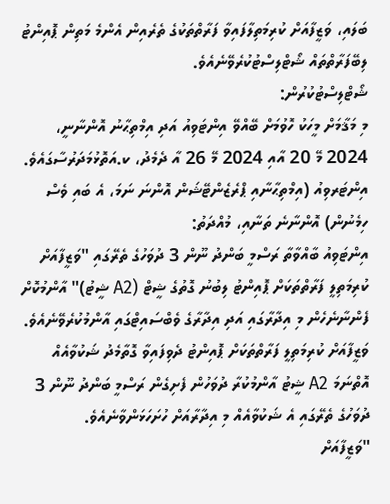ބަލައި، ވަޒީފާއަށް ކުރިމަތިލާފައިވާ ފަރާތްތަކުގެ ތެރެއިން އެންމެ މަތިން ޕޮއިންޓު ލިބޭފަރާތްތައް ޝޯޓްލިސްޓުކުރެވޭނެއެވެ.
ޝޯޓްލިސްޓުކުރުން:
މި މަޤާމަށް މީހަކު ހޮވުމަށް ބޭއްވޭ އިންޓަވިއު އަދި އިމްތިޙާނު އޮންނާނީ، 2024 މޭ 20 އާއި 2024 މޭ 26 އާ ދެމެދު، ކ.އަތޮޅުމަދަރުސާގައެވެ.
އިންޓަރވިއު (އިމްތިޙާނާއި ޕްރެޒެންޓޭޝަން އޮންނަ ނަމަ، އެ ބައި ވެސް ހިމެނުން) އޮންނާނެ ތަނާއި، މުއްދަތު:
އިންޓަވިއު ބާއްވާތާ ރަސްމީ ބަންދު ނޫން 3 ދުވަހުގެ ތެރޭގައި "ވަޒީފާއަށް ކުރިމަތިލީ ފަރާތްތަކަށް ޕޮއިންޓު ލިބުނު ގޮތުގެ ޝީޓް (A2 ޝީޓު)" އާންމުކޮށް ފެންނާނެހެން މި އިދާރާގައި އަދި އިދާރާގެ ވެބްސައިޓްގައި އާންމުކުރެވޭނެއެވެ. ވަޒީފާއަށް ކުރިމަތިލީ ފަރާތްތަކަށް ޕޮއިންޓު ދެވިފައިވާ ގޮތާމެދު ޝަކުވާއެއް އޮތްނަމަ A2 ޝީޓު އާންމުކުރާ ދުވަހުން ފެށިގެން ރަސްމީ ބަންދު ނޫން 3 ދުވަހުގެ ތެރޭގައި އެ ޝަކުވާއެއް މި އިދާރާއަށް ހުށަހަޅަންވާނެއެވެ.
"ވަޒީފާއަށް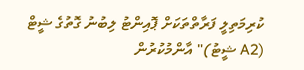ކުރިމަތިލީ ފަރާތްތަކަށް ޕޮއިންޓު ލިބުނު ގޮތުގެ ޝީޓް (A2 ޝީޓު)" އާންމުކުރުން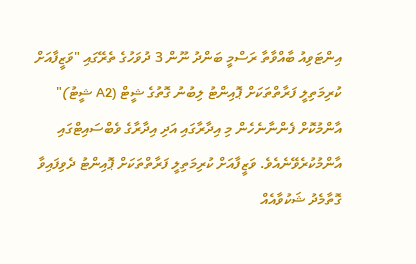އިންޓަވިއު ބާއްވާތާ ރަސްމީ ބަންދު ނޫން 3 ދުވަހުގެ ތެރޭގައި "ވަޒީފާއަށް ކުރިމަތިލީ ފަރާތްތަކަށް ޕޮއިންޓު ލިބުނު ގޮތުގެ ޝީޓް (A2 ޝީޓު)" އާންމުކޮށް ފެންނާނެހެން މި އިދާރާގައި އަދި އިދާރާގެ ވެބްސައިޓްގައި އާންމުކުރެވޭނެއެވެ. ވަޒީފާއަށް ކުރިމަތިލީ ފަރާތްތަކަށް ޕޮއިންޓު ދެވިފައިވާ ގޮތާމެދު ޝަކުވާއެއް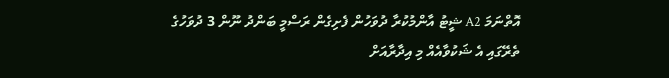އޮތްނަމަ A2 ޝީޓު އާންމުކުރާ ދުވަހުން ފެށިގެން ރަސްމީ ބަންދު ނޫން 3 ދުވަހުގެ ތެރޭގައި އެ ޝަކުވާއެއް މި އިދާރާއަށް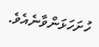ހުށަހަޅަންވާނެއެވެ.